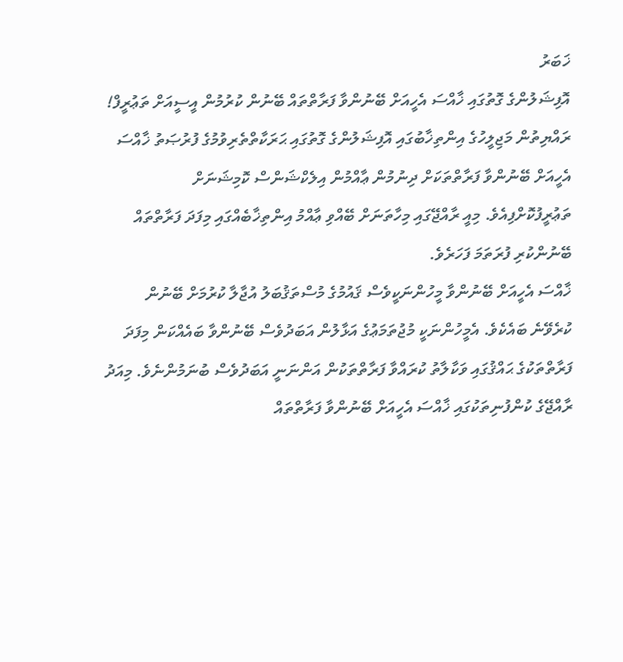ޚަބަރު
އޮފިޝަލުންގެ ގޮތުގައި ޚާއްސަ އެހީއަށް ބޭނުންވާ ފަރާތްތައް ބޭނުން ކުރުމުން އީސީއަށް ތަޢުރީފް!
ރައްޔިތުން މަޖިލީހުގެ އިންތިޚާބުގައި އޮފިޝަލުންގެ ގޮތުގައި ޙަރަކާތްތެރިވުމުގެ ފުރުޞަތު ޚާއްސަ އެހީއަށް ބޭނުންވާ ފަރާތްތަކަށް ދިނުމުން ޢާއްމުން އިލެކްޝަންސް ކޮމިޝަނަށް ތަޢުރީފުކޮށްފިއެވެ. މިއީ ރާއްޖޭގައި މިހާތަނަށް ބޭއްވި ޢާއްމު އިންތިޚާބެއްގައި މިފަދަ ފަރާތްތައް ބޭނުންކުރި ފުރަތަމަ ފަހަރެވެ.
ޚާއްސަ އެހީއަށް ބޭނުންވާ މީހުންނަކީވެސް ޤައުމުގެ މުސްތަޤުބަލު އުޖާލާ ކުރުމަށް ބޭނުން ކުރެވޭނެ ބައެކެވެ. އެމީހުންނަކީ މުޖުތަމަޢުގެ އަޅާލުން އަބަދުވެސް ބޭނުންވާ ބައެއްކަން މިފަދަ ފަރާތްތަކުގެ ޙައްޤުގައި ވަކާލާތު ކުރައްވާ ފަރާތްތަކުން އަންނަނީ އަބަދުވެސް ބުނަމުންނެވެ. މިއަދު ރާއްޖޭގެ ކުންފުނިތަކުގައި ޚާއްސަ އެހީއަށް ބޭނުންވާ ފަރާތްތައް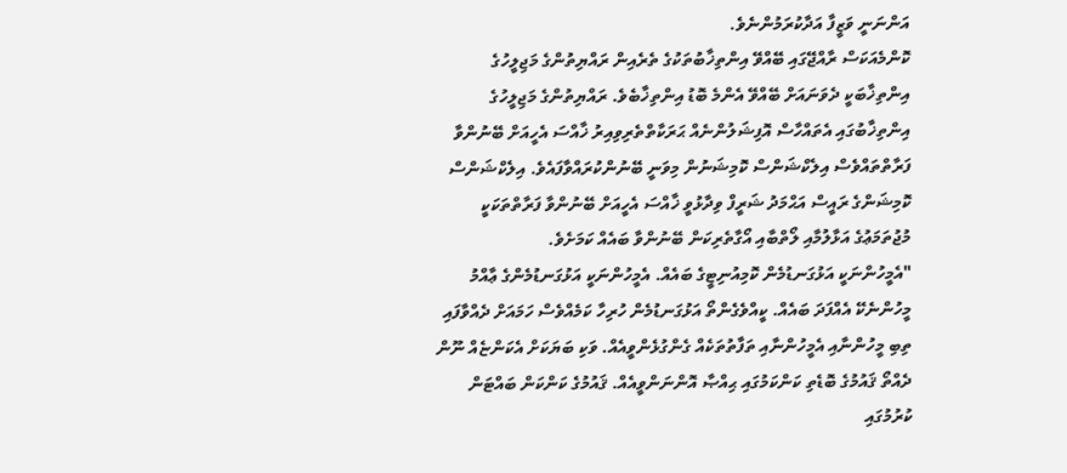އަންނަނީ ވަޒީފާ އަދާކުރަމުންނެވެ.
ކޮންމެއަކަސް ރާއްޖޭގައި ބޭއްވޭ އިންތިޚާބުތަކުގެ ތެރެއިން ރައްޔިތުންގެ މަޖިލީހުގެ އިންތިޚާބަކީ ދެވަނައަށް ބޭއްވޭ އެންމެ ބޮޑު އިންތިޚާބެވެ. ރައްޔިތުންގެ މަޖިލީހުގެ އިންތިޚާބުގައި އެތައްހާސް އޮފިޝަލުންނެއް ޙަރަކާތްތެރިވިއިރު ޚާއްސަ އެހީއަށް ބޭނުންވާ ފަރާތްތައްވެސް އިލެކްޝަންސް ކޮމިޝަނުން މިވަނީ ބޭނުންކުރައްވާފައެވެ. އިލެކްޝަންސް ކޮމިޝަންގެ ރައީސް އަޙްމަދު ޝަރީފް ވިދާޅުވީ ޚާއްސަ އެހީއަށް ބޭނުންވާ ފަރާތްތަކަކީ މުޖުތަމަޢުގެ އަޅާލުމާއި ލޯތްބާއި އޯގާތެރިކަން ބޭނުންވާ ބައެއް ކަމަށެވެ.
"އެމީހުންނަކީ އަޅުގަނޑުމެން ކޮމިއުނިޓީގެ ބައެއް. އެމީހުންނަކީ އަޅުގަނޑުމެންގެ ޢާއްމު މީހުންނެކޭ އެއްފަދަ ބައެއް. ކީއްވެގެންތޯ އަޅުގަނޑުމެން ހުރިހާ ކަމެއްވެސް ހަމައަށް ދެއްވާފައި ތިބި މީހުންނާއި އެމީހުންނާއި ތަފާތުތަކެއް ގެންގުޅެންވީއެއް. ވަކި ބަޔަކަށް އެކަންޏެއް ނޫން ދެއްތޯ ޤައުމުގެ ބޮޑެތި ކަންކަމުގައި ޙިއްޞާ އޮންނަންވީއެއް. ޤައުމުގެ ކަންކަން ބައްޓަން ކުރުމުގައި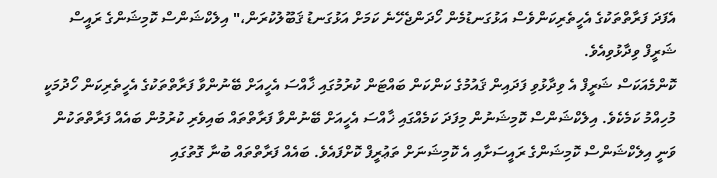އެފަދަ ފަރާތްތަކުގެ އެހީތެރިކަންވެސް އަޅުގަނޑުމެން ހޯދަންޖެހޭނެ ކަމަށް އަޅުގަނޑު ޤަބޫލުކުރަން،" އިލެކްޝަންސް ކޮމިޝަންގެ ރައީސް ޝަރީފް ވިދާޅުވިއެވެ.
ކޮންމެއަކަސް ޝަރީފް އެ ވިދާޅުވި ފަދައިން ޤައުމުގެ ކަންކަން ބައްޓަން ކުރުމުގައި ޚާއްސަ އެހީއަށް ބޭނުންވާ ފަރާތްތަކުގެ އެހީތެރިކަން ހޯދުމަކީ މުހިއްމު ކަމެކެވެ. އިލެކްޝަންސް ކޮމިޝަނުން މިފަދަ ކަމެއްގައި ޚާއްސަ އެހީއަށް ބޭނުންވާ ފަރާތްތައް ބައިވެރި ކުރުމުން ބައެއް ފަރާތްތަކުން ވަނީ އިލެކްޝަންސް ކޮމިޝަންގެ ރައީސަށާއި އެ ކޮމިޝަނަށް ތަޢުރީފް ކޮށްފައެވެ. ބައެއް ފަރާތްތައް ބުނާ ގޮތުގައި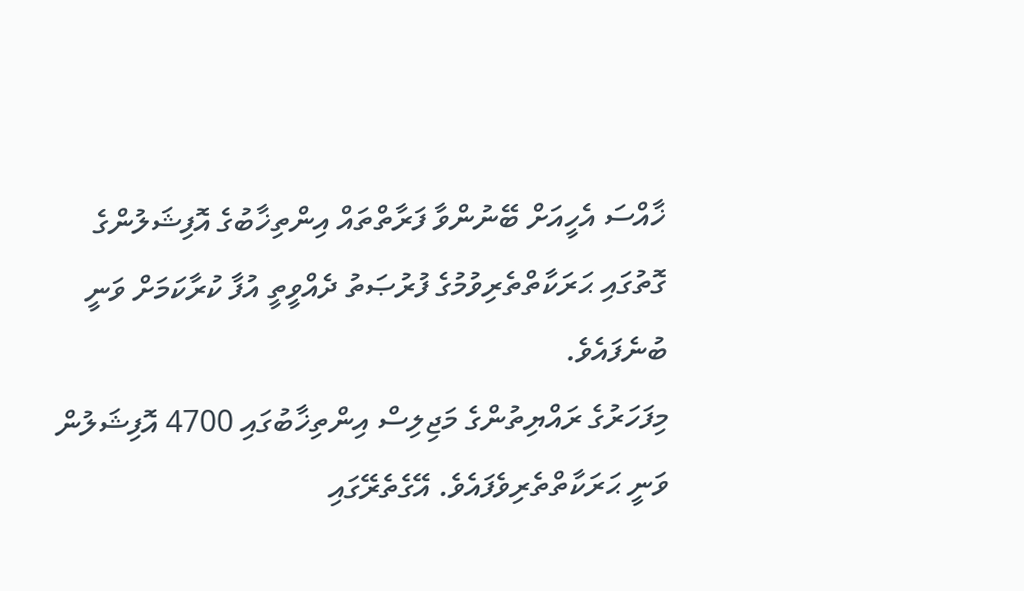ޚާއްސަ އެހީއަށް ބޭނުންވާ ފަރާތްތައް އިންތިޚާބުގެ އޮފިޝަލުންގެ ގޮތުގައި ޙަރަކާތްތެރިވުމުގެ ފުރުޞަތު ދެއްވީތީ އުފާ ކުރާކަމަށް ވަނީ ބުނެފައެވެ.
މިފަހަރުގެ ރައްޔިތުންގެ މަޖިލިސް އިންތިޚާބުގައި 4700 އޮފިޝަލުން ވަނީ ޙަރަކާތްތެރިވެފައެވެ. އޭގެތެރޭގައި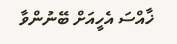ޚާއްސަ އެހީއަށް ބޭނުންވާ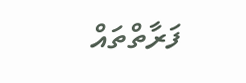ފަރާތްތައް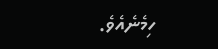ހިމެނެއެވެ.